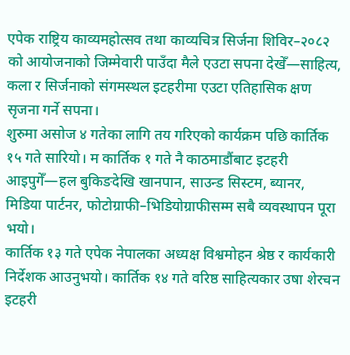एपेक राष्ट्रिय काव्यमहोत्सव तथा काव्यचित्र सिर्जना शिविर–२०८२ को आयोजनाको जिम्मेवारी पाउँदा मैले एउटा सपना देखेँ—साहित्य, कला र सिर्जनाको संगमस्थल इटहरीमा एउटा एतिहासिक क्षण सृजना गर्ने सपना।
शुरुमा असोज ४ गतेका लागि तय गरिएको कार्यक्रम पछि कार्तिक १५ गते सारियो। म कार्तिक १ गते नै काठमाडौंबाट इटहरी आइपुगेँ—हल बुकिङदेखि खानपान, साउन्ड सिस्टम, ब्यानर, मिडिया पार्टनर, फोटोग्राफी–भिडियोग्राफीसम्म सबै व्यवस्थापन पूरा भयो।
कार्तिक १३ गते एपेक नेपालका अध्यक्ष विश्वमोहन श्रेष्ठ र कार्यकारी निर्देशक आउनुभयो। कार्तिक १४ गते वरिष्ठ साहित्यकार उषा शेरचन इटहरी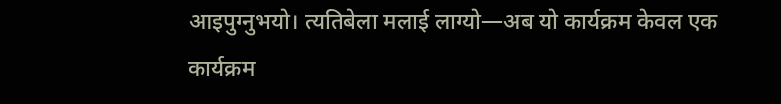आइपुग्नुभयो। त्यतिबेला मलाई लाग्यो—अब यो कार्यक्रम केवल एक कार्यक्रम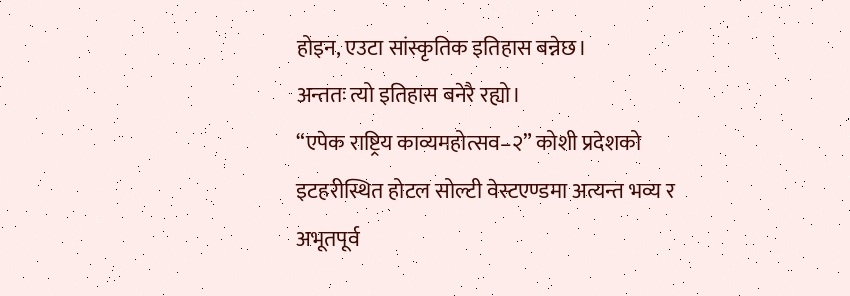होइन, एउटा सांस्कृतिक इतिहास बन्नेछ।
अन्ततः त्यो इतिहास बनेरै रह्यो।
“एपेक राष्ट्रिय काव्यमहोत्सव–२” कोशी प्रदेशको इटहरीस्थित होटल सोल्टी वेस्टएण्डमा अत्यन्त भव्य र अभूतपूर्व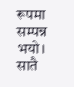रूपमा सम्पन्न भयो। सातै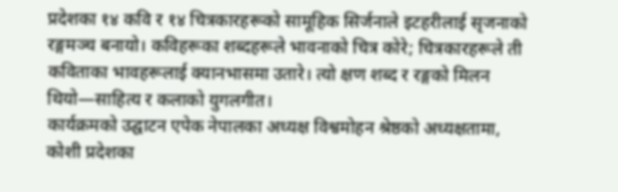प्रदेशका १४ कवि र १४ चित्रकारहरूको सामूहिक सिर्जनाले इटहरीलाई सृजनाको रङ्गमञ्च बनायो। कविहरूका शब्दहरूले भावनाको चित्र कोरे; चित्रकारहरूले ती कविताका भावहरूलाई क्यानभासमा उतारे। त्यो क्षण शब्द र रङ्गको मिलन थियो—साहित्य र कलाको युगलगीत।
कार्यक्रमको उद्घाटन एपेक नेपालका अध्यक्ष विश्वमोहन श्रेष्ठको अध्यक्षतामा, कोशी प्रदेशका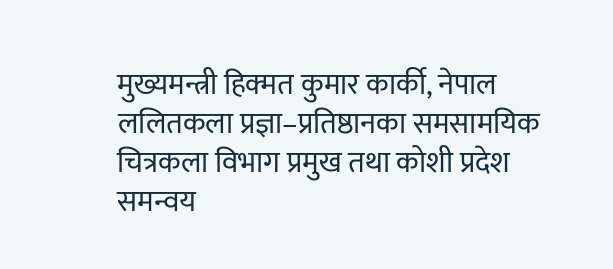मुख्यमन्त्री हिक्मत कुमार कार्की, नेपाल ललितकला प्रज्ञा–प्रतिष्ठानका समसामयिक चित्रकला विभाग प्रमुख तथा कोशी प्रदेश समन्वय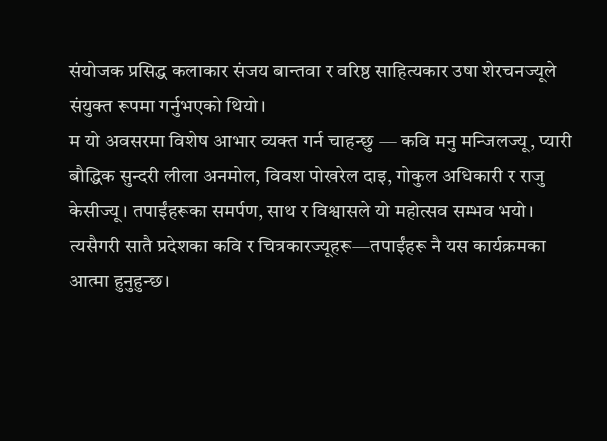संयोजक प्रसिद्ध कलाकार संजय बान्तवा र वरिष्ठ साहित्यकार उषा शेरचनज्यूले संयुक्त रूपमा गर्नुभएको थियो।
म यो अवसरमा विशेष आभार व्यक्त गर्न चाहन्छु — कवि मनु मन्जिलज्यू, प्यारी बौद्धिक सुन्दरी लीला अनमोल, विवश पोखरेल दाइ, गोकुल अधिकारी र राजु केसीज्यू। तपाईंहरूका समर्पण, साथ र विश्वासले यो महोत्सव सम्भव भयो।
त्यसैगरी सातै प्रदेशका कवि र चित्रकारज्यूहरू—तपाईंहरू नै यस कार्यक्रमका आत्मा हुनुहुन्छ।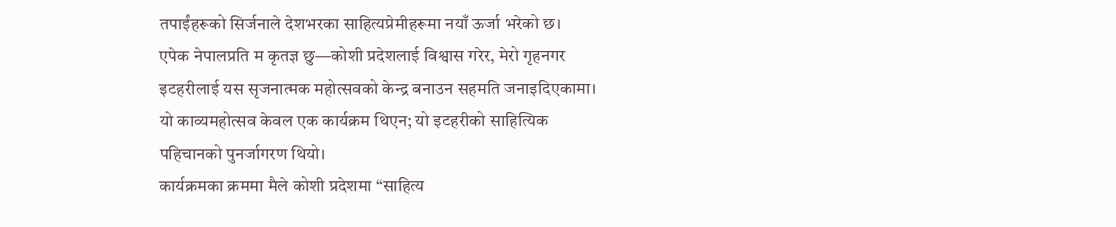तपाईंहरूको सिर्जनाले देशभरका साहित्यप्रेमीहरूमा नयाँ ऊर्जा भरेको छ।
एपेक नेपालप्रति म कृतज्ञ छु—कोशी प्रदेशलाई विश्वास गरेर, मेरो गृहनगर इटहरीलाई यस सृजनात्मक महोत्सवको केन्द्र बनाउन सहमति जनाइदिएकामा।
यो काव्यमहोत्सव केवल एक कार्यक्रम थिएन; यो इटहरीको साहित्यिक पहिचानको पुनर्जागरण थियो।
कार्यक्रमका क्रममा मैले कोशी प्रदेशमा “साहित्य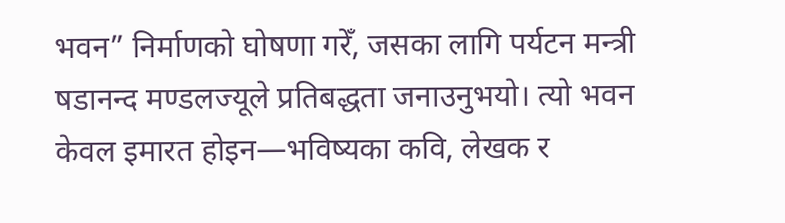भवन” निर्माणको घोषणा गरेँ, जसका लागि पर्यटन मन्त्री षडानन्द मण्डलज्यूले प्रतिबद्धता जनाउनुभयो। त्यो भवन केवल इमारत होइन—भविष्यका कवि, लेखक र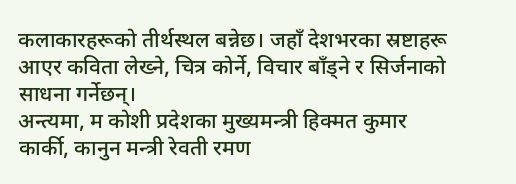कलाकारहरूको तीर्थस्थल बन्नेछ। जहाँ देशभरका स्रष्टाहरू आएर कविता लेख्ने, चित्र कोर्ने, विचार बाँड्ने र सिर्जनाको साधना गर्नेछन्।
अन्त्यमा, म कोशी प्रदेशका मुख्यमन्त्री हिक्मत कुमार कार्की, कानुन मन्त्री रेवती रमण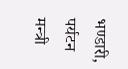भण्डारी, पर्यटन मन्त्री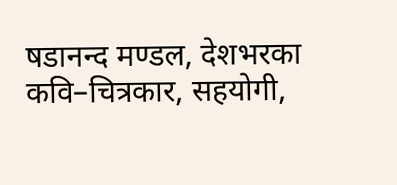षडानन्द मण्डल, देशभरका कवि–चित्रकार, सहयोगी,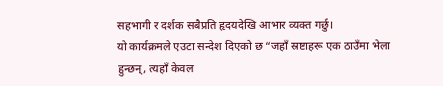सहभागी र दर्शक सबैप्रति हृदयदेखि आभार व्यक्त गर्छु।
यो कार्यक्रमले एउटा सन्देश दिएको छ “जहाँ स्रष्टाहरू एक ठाउँमा भेला हुन्छन्, त्यहाँ केवल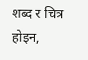शब्द र चित्र होइन,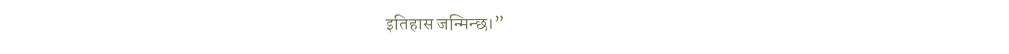इतिहास जन्मिन्छ।”